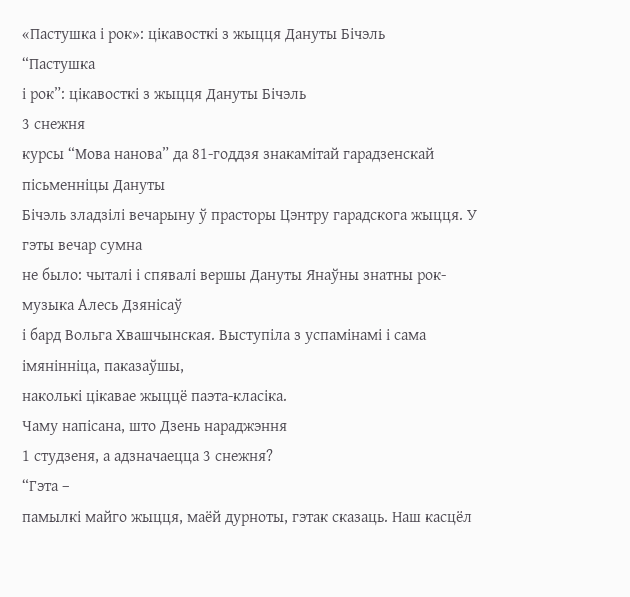«Пастушка і рок»: цікавосткі з жыцця Дануты Бічэль
“Пастушка
і рок”: цікавосткі з жыцця Дануты Бічэль
3 снежня
курсы “Мова нанова” да 81-годдзя знакамітай гарадзенскай пісьменніцы Дануты
Бічэль зладзілі вечарыну ў прасторы Цэнтру гарадскога жыцця. У гэты вечар сумна
не было: чыталі і спявалі вершы Дануты Янаўны знатны рок-музыка Алесь Дзянісаў
і бард Вольга Хвашчынская. Выступіла з успамінамі і сама імянінніца, паказаўшы,
наколькі цікавае жыццё паэта-класіка.
Чаму напісана, што Дзень нараджэння
1 студзеня, а адзначаецца 3 снежня?
“Гэта –
памылкі майго жыцця, маёй дурноты, гэтак сказаць. Наш касцёл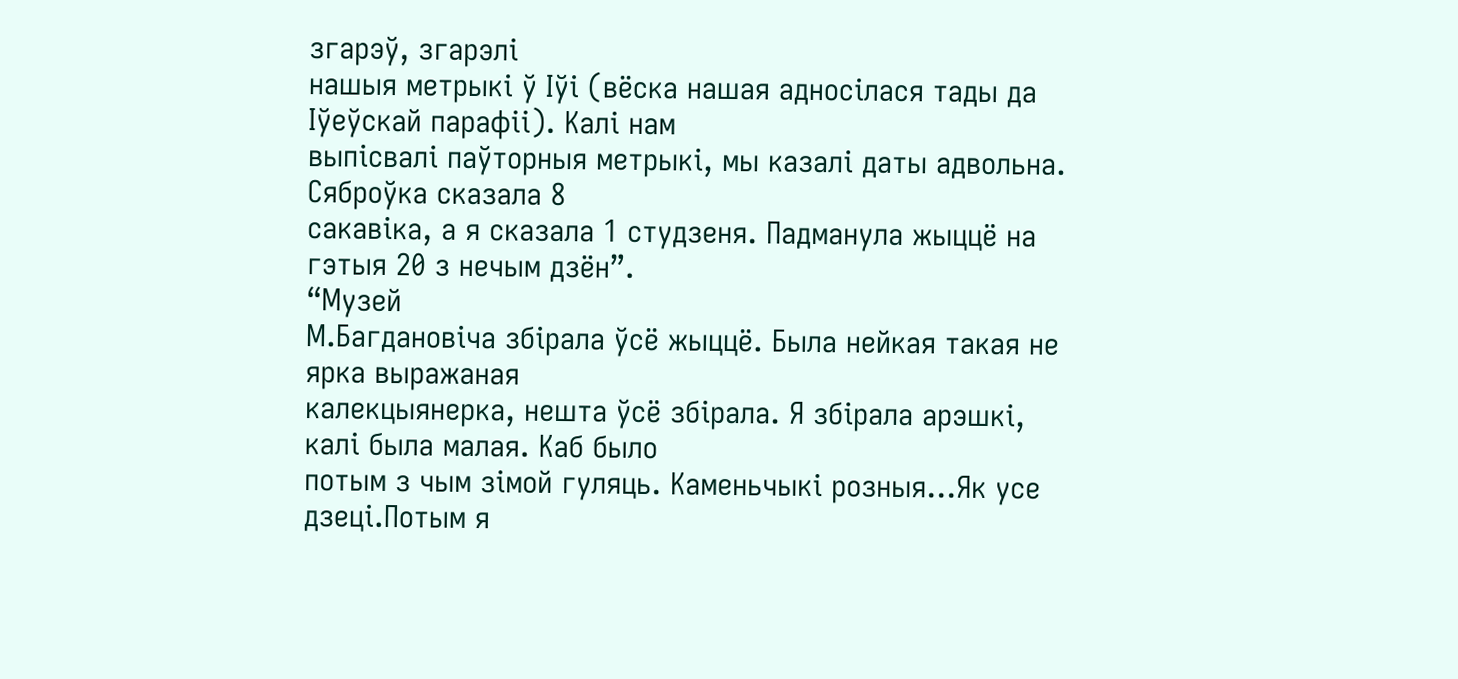згарэў, згарэлі
нашыя метрыкі ў Іўі (вёска нашая адносілася тады да Іўеўскай парафіі). Калі нам
выпісвалі паўторныя метрыкі, мы казалі даты адвольна. Сяброўка сказала 8
сакавіка, а я сказала 1 студзеня. Падманула жыццё на гэтыя 20 з нечым дзён”.
“Музей
М.Багдановіча збірала ўсё жыццё. Была нейкая такая не ярка выражаная
калекцыянерка, нешта ўсё збірала. Я збірала арэшкі, калі была малая. Каб было
потым з чым зімой гуляць. Каменьчыкі розныя…Як усе дзеці.Потым я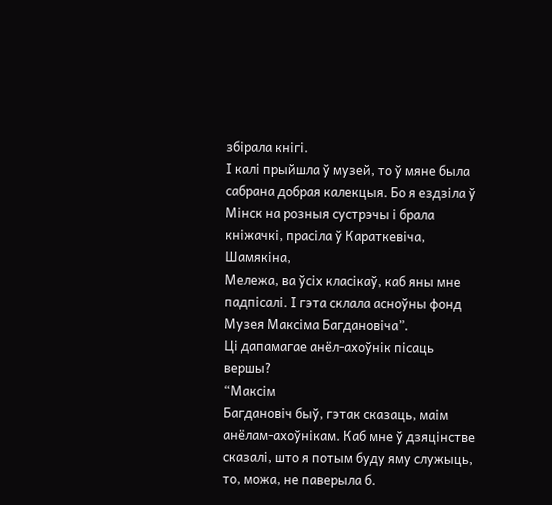збірала кнігі.
І калі прыйшла ў музей, то ў мяне была сабрана добрая калекцыя. Бо я ездзіла ў
Мінск на розныя сустрэчы і брала кніжачкі, прасіла ў Караткевіча, Шамякіна,
Мележа, ва ўсіх класікаў, каб яны мне падпісалі. І гэта склала асноўны фонд
Музея Максіма Багдановіча”.
Ці дапамагае анёл-ахоўнік пісаць
вершы?
“Максім
Багдановіч быў, гэтак сказаць, маім анёлам-ахоўнікам. Каб мне ў дзяцінстве
сказалі, што я потым буду яму служыць, то, можа, не паверыла б.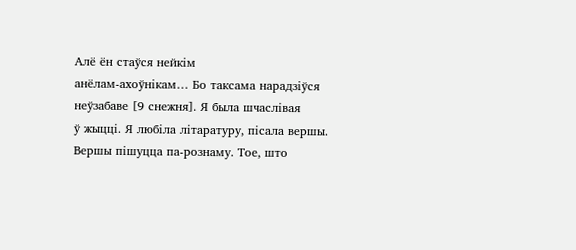Алё ён стаўся нейкім
анёлам-ахоўнікам… Бо таксама нарадзіўся неўзабаве [9 снежня]. Я была шчаслівая
ў жыцці. Я любіла літаратуру, пісала вершы. Вершы пішуцца па-рознаму. Тое, што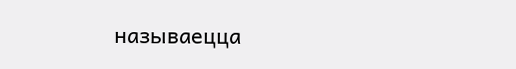называецца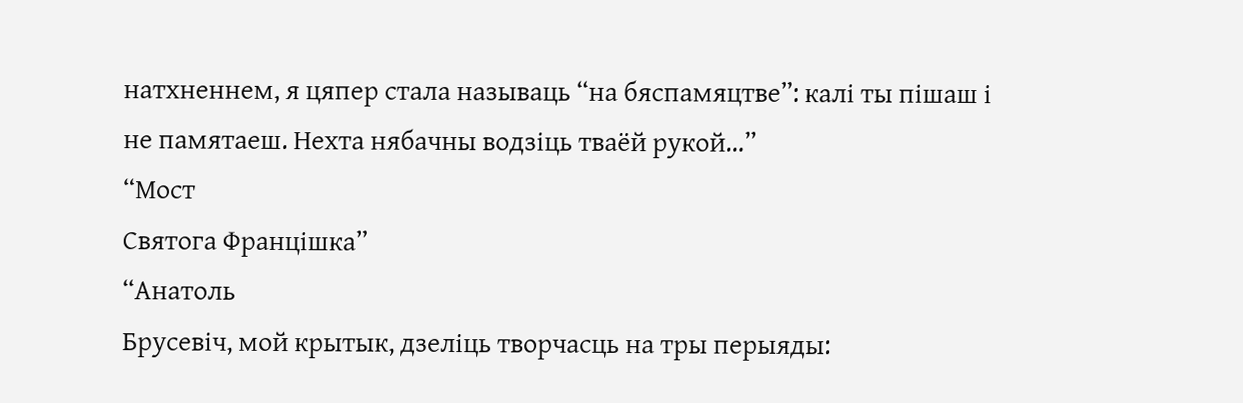натхненнем, я цяпер стала называць “на бяспамяцтве”: калі ты пішаш і
не памятаеш. Нехта нябачны водзіць тваёй рукой…”
“Мост
Святога Францішка”
“Анатоль
Брусевіч, мой крытык, дзеліць творчасць на тры перыяды: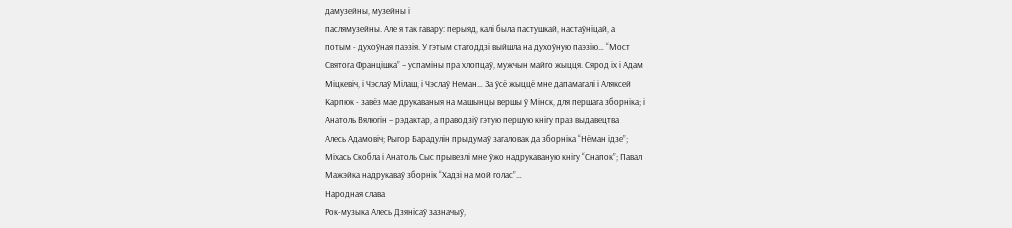дамузейны, музейны і
паслямузейны. Але я так гавару: перыяд, калі была пастушкай, настаўніцай, а
потым - духоўная паэзія. У гэтым стагоддзі выйшла на духоўную паэзію… “Мост
Святога Францішка” – успаміны пра хлопцаў, мужчын майго жыцця. Сярод іх і Адам
Міцкевіч, і Чэслаў Мілаш, і Чэслаў Неман… За ўсё жыццё мне дапамагалі і Аляксей
Карпюк - завёз мае друкаваныя на машынцы вершы ў Мінск, для першага зборніка; і
Анатоль Вялюгін – рэдактар, а праводзіў гэтую першую кнігу праз выдавецтва
Алесь Адамовіч; Рыгор Барадулін прыдумаў загаловак да зборніка “Нёман ідзе”;
Міхась Скобла і Анатоль Сыс прывезлі мне ўжо надрукаваную кнігу “Снапок”; Павал
Мажэйка надрукаваў зборнік “Хадзі на мой голас”…
Народная слава
Рок-музыка Алесь Дзянісаў зазначыў,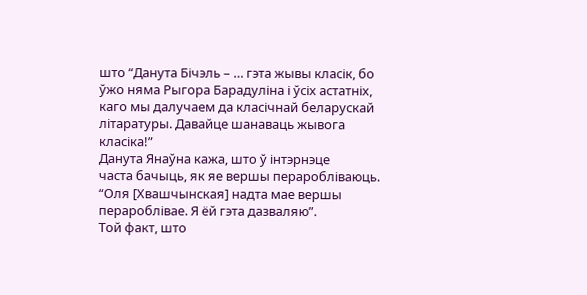што “Данута Бічэль – … гэта жывы класік, бо ўжо няма Рыгора Барадуліна і ўсіх астатніх, каго мы далучаем да класічнай беларускай літаратуры. Давайце шанаваць жывога класіка!”
Данута Янаўна кажа, што ў інтэрнэце
часта бачыць, як яе вершы пераробліваюць.
“Оля [Хвашчынская] надта мае вершы
перароблівае. Я ёй гэта дазваляю”.
Той факт, што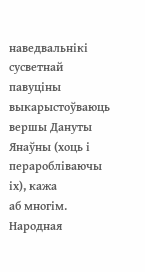наведвальнікі сусветнай
павуціны выкарыстоўваюць вершы Дануты Янаўны (хоць і пераробліваючы іх), кажа
аб многім. Народная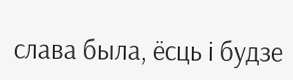слава была, ёсць і будзе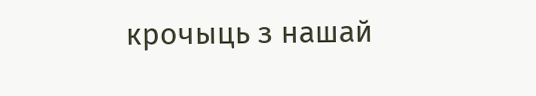крочыць з нашай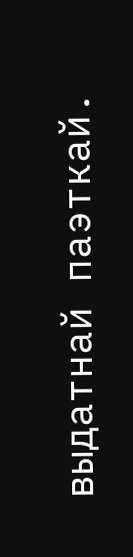выдатнай паэткай.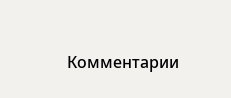Комментарии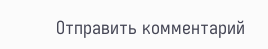Отправить комментарий